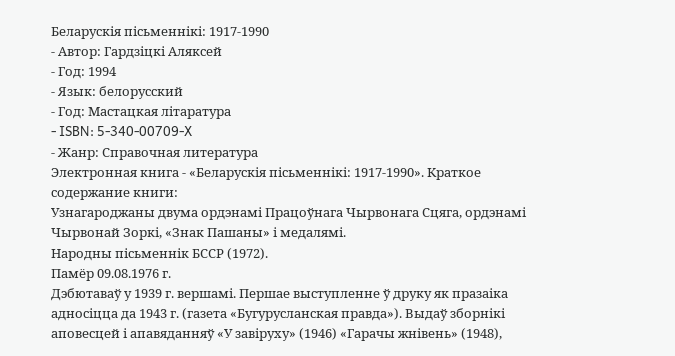Беларускія пісьменнікі: 1917-1990
- Автор: Гардзіцкі Аляксей
- Год: 1994
- Язык: белорусский
- Год: Мастацкая літаратура
- ISBN: 5-340-00709-X
- Жанр: Справочная литература
Электронная книга - «Беларускія пісьменнікі: 1917-1990». Краткое содержание книги:
Узнагароджаны двума ордэнамі Працоўнага Чырвонага Сцяга, ордэнамі Чырвонай Зоркі, «Знак Пашаны» і медалямі.
Народны пісьменнік БССР (1972).
Памёр 09.08.1976 г.
Дэбютаваў у 1939 г. вершамі. Першае выступленне ў друку як празаіка адносіцца да 1943 г. (газета «Бугурусланская правда»). Выдаў зборнікі аповесцей і апавяданняў «У завіруху» (1946) «Гарачы жнівень» (1948),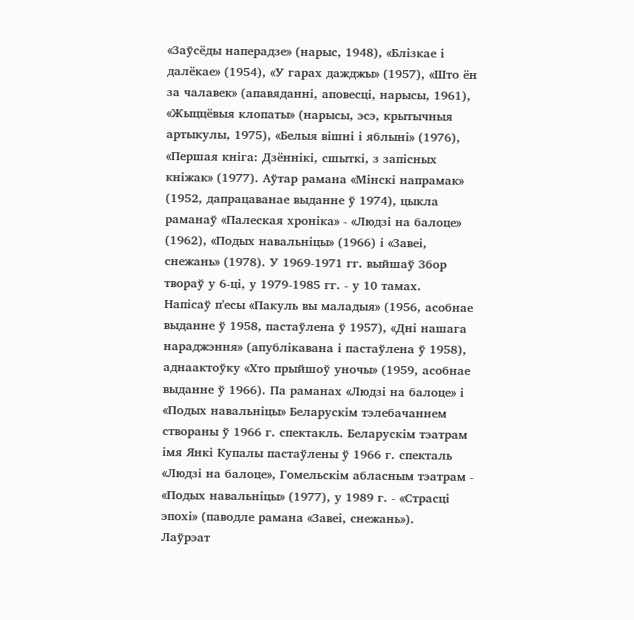«Заўсёды наперадзе» (нарыс, 1948), «Блізкае і далёкае» (1954), «У гарах дажджы» (1957), «Што ён за чалавек» (апавяданні, аповесці, нарысы, 1961), «Жыццёвыя клопаты» (нарысы, эсэ, крытычныя артыкулы, 1975), «Белыя вішні і яблыні» (1976), «Першая кніга: Дзённікі, сшыткі, з запісных кніжак» (1977). Аўтар рамана «Мінскі напрамак» (1952, дапрацаванае выданне ў 1974), цыкла раманаў «Палеская хроніка» - «Людзі на балоце» (1962), «Подых навальніцы» (1966) і «Завеі, снежань» (1978). У 1969-1971 гг. выйшаў Збор твораў у 6-ці, у 1979-1985 гг. - у 10 тамах.
Напісаў п'есы «Пакуль вы маладыя» (1956, асобнае выданне ў 1958, пастаўлена ў 1957), «Дні нашага нараджэння» (апублікавана і пастаўлена ў 1958), аднаактоўку «Хто прыйшоў уночы» (1959, асобнае выданне ў 1966). Па раманах «Людзі на балоце» і «Подых навальніцы» Беларускім тэлебачаннем створаны ў 1966 г. спектакль. Беларускім тэатрам імя Янкі Купалы пастаўлены ў 1966 г. спекталь «Людзі на балоце», Гомельскім абласным тэатрам - «Подых навальніцы» (1977), у 1989 г. - «Страсці эпохі» (паводле рамана «Завеі, снежань»).
Лаўрэат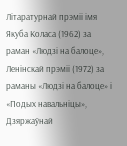Літаратурнай прэміі імя Якуба Коласа (1962) за раман «Людзі на балоце», Ленінскай прэміі (1972) за раманы «Людзі на балоце» і «Подых навальніцы», Дзяржаўнай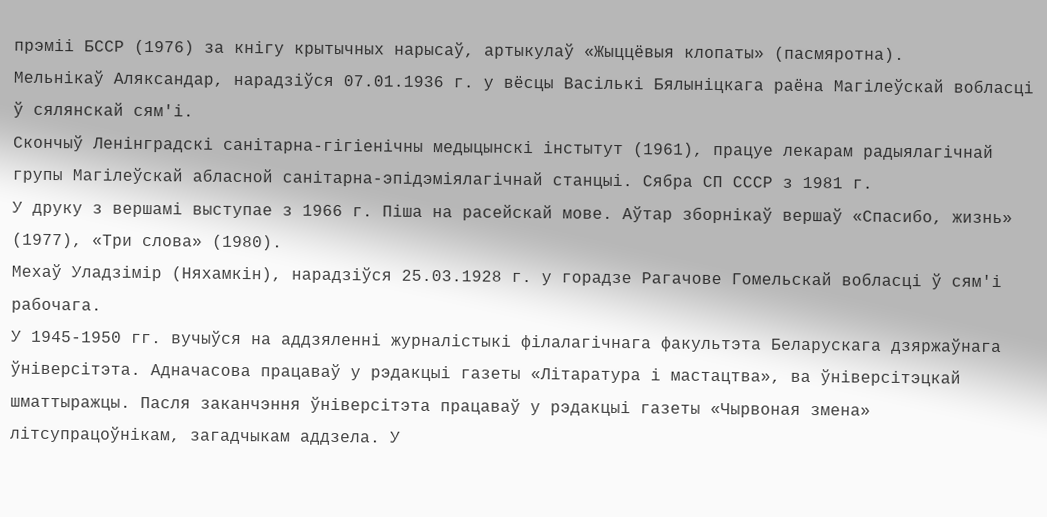прэміі БССР (1976) за кнігу крытычных нарысаў, артыкулаў «Жыццёвыя клопаты» (пасмяротна).
Мельнікаў Аляксандар, нарадзіўся 07.01.1936 г. у вёсцы Васількі Бялыніцкага раёна Магілеўскай вобласці ў сялянскай сям'і.
Скончыў Ленінградскі санітарна-гігіенічны медыцынскі інстытут (1961), працуе лекарам радыялагічнай групы Магілеўскай абласной санітарна-эпідэміялагічнай станцыі. Сябра СП СССР з 1981 г.
У друку з вершамі выступае з 1966 г. Піша на расейскай мове. Аўтар зборнікаў вершаў «Спасибо, жизнь» (1977), «Три слова» (1980).
Мехаў Уладзімір (Няхамкін), нарадзіўся 25.03.1928 г. у горадзе Рагачове Гомельскай вобласці ў сям'і рабочага.
У 1945-1950 гг. вучыўся на аддзяленні журналістыкі філалагічнага факультэта Беларускага дзяржаўнага ўніверсітэта. Адначасова працаваў у рэдакцыі газеты «Літаратура і мастацтва», ва ўніверсітэцкай шматтыражцы. Пасля заканчэння ўніверсітэта працаваў у рэдакцыі газеты «Чырвоная змена» літсупрацоўнікам, загадчыкам аддзела. У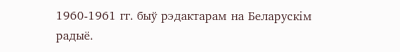1960-1961 гг. быў рэдактарам на Беларускім радыё.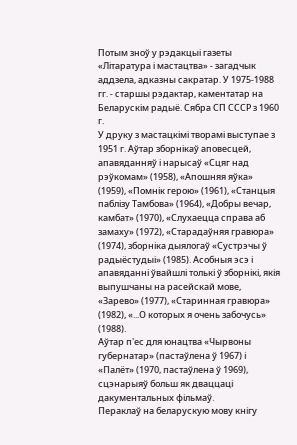Потым зноў у рэдакцыі газеты «Літаратура і мастацтва» - загадчык аддзела, адказны сакратар. У 1975-1988 гг. - старшы рэдактар, каментатар на Беларускім радыё. Сябра СП СССР з 1960 г.
У друку з мастацкімі творамі выступае з 1951 г. Аўтар зборнікаў аповесцей, апавяданняў і нарысаў «Сцяг над рэўкомам» (1958), «Апошняя яўка» (1959), «Помнік герою» (1961), «Станцыя паблізу Тамбова» (1964), «Добры вечар, камбат» (1970), «Слухаецца справа аб замаху» (1972), «Старадаўняя гравюра» (1974), зборніка дыялогаў «Сустрэчы ў радыёстудыі» (1985). Асобныя эсэ і апавяданні ўвайшлі толькі ў зборнікі, якія выпушчаны на расейскай мове, «Зарево» (1977), «Старинная гравюра» (1982), «...О которых я очень забочусь» (1988).
Аўтар п'ес для юнацтва «Чырвоны губернатар» (пастаўлена ў 1967) і «Палёт» (1970, пастаўлена ў 1969), сцэнарыяў больш як дваццаці дакументальных фільмаў.
Пераклаў на беларускую мову кнігу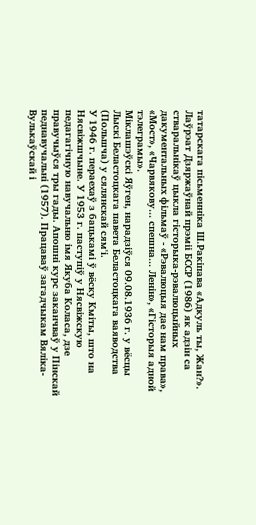татарскага пісьменніка Ш.Ракіпава «Адкуль ты, Жан?».
Лаўрэат Дзяржаўнай прэміі БССР (1986) як адзін са стваральнікаў цыкла гісторыка-рэвалюцыйных дакументальных фільмаў - «Рэвалюцыя дае нам права», «Мост», «Чарвякову... спешна... Ленін», «Гісторыя адной тэлеграмы».
Міклашэўскі Яўген, нарадзіўся 09.08.1936 г. у вёсцы Лыскі Беластоцкага павета Беластоцкага ваяводства (Польшча) у сялянскай сям'і.
У 1946 г. пераехаў з бацькамі ў вёску Кміты, што на Нясвіжшчыне. У 1953 г. паступіў у Нясвіжскую педагагічную навучальню імя Якуба Коласа, дзе правучыўся тры гады. Апошні курс заканчваў у Пінскай педнавучальні (1957). Працаваў загадчыкам Вяліка-Вулькаўскай і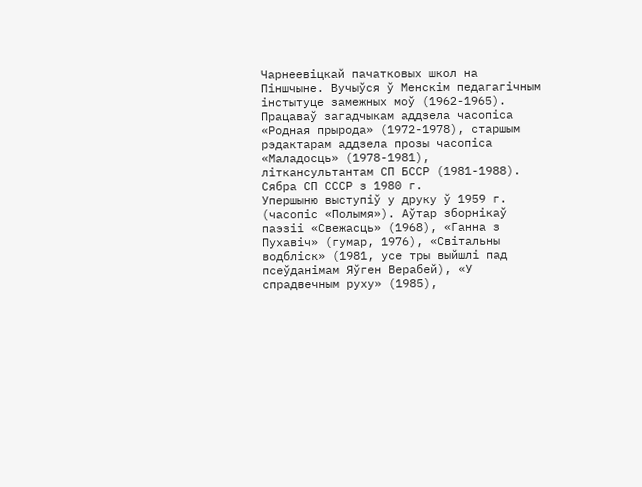Чарнеевіцкай пачатковых школ на Піншчыне. Вучыўся ў Менскім педагагічным інстытуце замежных моў (1962-1965). Працаваў загадчыкам аддзела часопіса «Родная прырода» (1972-1978), старшым рэдактарам аддзела прозы часопіса «Маладосць» (1978-1981), літкансультантам СП БССР (1981-1988). Сябра СП СССР з 1980 г.
Упершыню выступіў у друку ў 1959 г. (часопіс «Полымя»). Аўтар зборнікаў паэзіі «Свежасць» (1968), «Ганна з Пухавіч» (гумар, 1976), «Світальны водбліск» (1981, усе тры выйшлі пад псеўданімам Яўген Верабей), «У спрадвечным руху» (1985),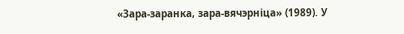«Зара-заранка, зара-вячэрніца» (1989). У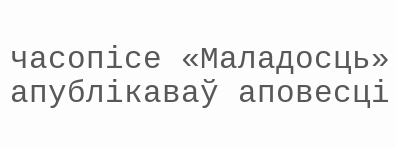часопісе «Маладосць» апублікаваў аповесці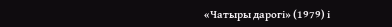«Чатыры дарогі» (1979) і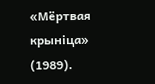«Мёртвая крыніца» (1989).